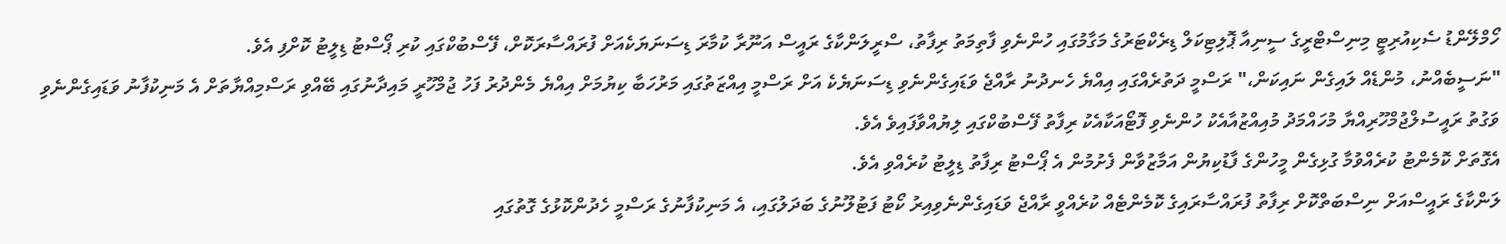ހޯމްލޭންޑު ސެކިއުރިޓީ މިނިސްޓްރީގެ ސީނިއާ ޕޮލިޓިކަލް ޑިރެކްޓަރުގެ މަގާމުގައި ހުންނެވި ފާތިމަތު ރިފާތު، ސްރީލަންކާގެ ރައީސް އަނޫރާ ކުމާރަ ޑިސަނަޔަކެއަށް ފުރައްސާރަކޮށް، ފޭސްބުކްގައި ކުރި ޕޯސްޓު ޑިލީޓު ކޮށްފި އެވެ.
"ނަސީބެއްނު، މުންޑެއް ލައިގެން ނައިކަން،" ރަސްމީ ދަތުރެއްގައި އިއްޔެ ހެނދުނު ރާއްޖެ ވަޑައިގެންނެވި ޑިސަނަޔެކެ އަށް ރަސްމީ އިއްޒަތުގައި މަރުހަބާ ކިޔުމަށް އިއްޔެ މެންދުރު ފަހު ޖުމްހޫރީ މައިދާނުގައި ބޭއްވި ރަސްމިއްޔާތަށް އެ މަނިކުފާނު ވަޑައިގެންނެވި ވަގުތު ރައީސުލްޖުމްހޫރިއްޔާ މުހައްމަދު މުއިއްޒުއާއެކު ހުންނެވި ފޮޓޯއަކާއެކު ރިފާތު ފޭސްބުކްގައި ލިޔުއްވާފައިވެ އެވެ.
އެގޮތަށް ކޮމެންޓު ކުރެއްވުމާ ގުޅިގެން މީހުންގެ ފާޑުކިޔުން އަމާޒުވާން ފެށުމުން އެ ޕޯސްޓު ރިފާތު ޑިލީޓު ކުރެއްވި އެވެ.
ލަންކާގެ ރައީސްއަށް ނިސްބަތްކޮށް ރިފާތު ފުރައްސާރައިގެ ކޮމެންޓެއް ކުރެއްވީ ރާއްޖެ ވަޑައިގެންނެވިއިރު ކޯޓު ފަޓުލޫނުގެ ބަދަލުގައި، އެ މަނިކުފާނުގެ ރަސްމީ ހެދުންކޮޅުގެ ގޮތުގައި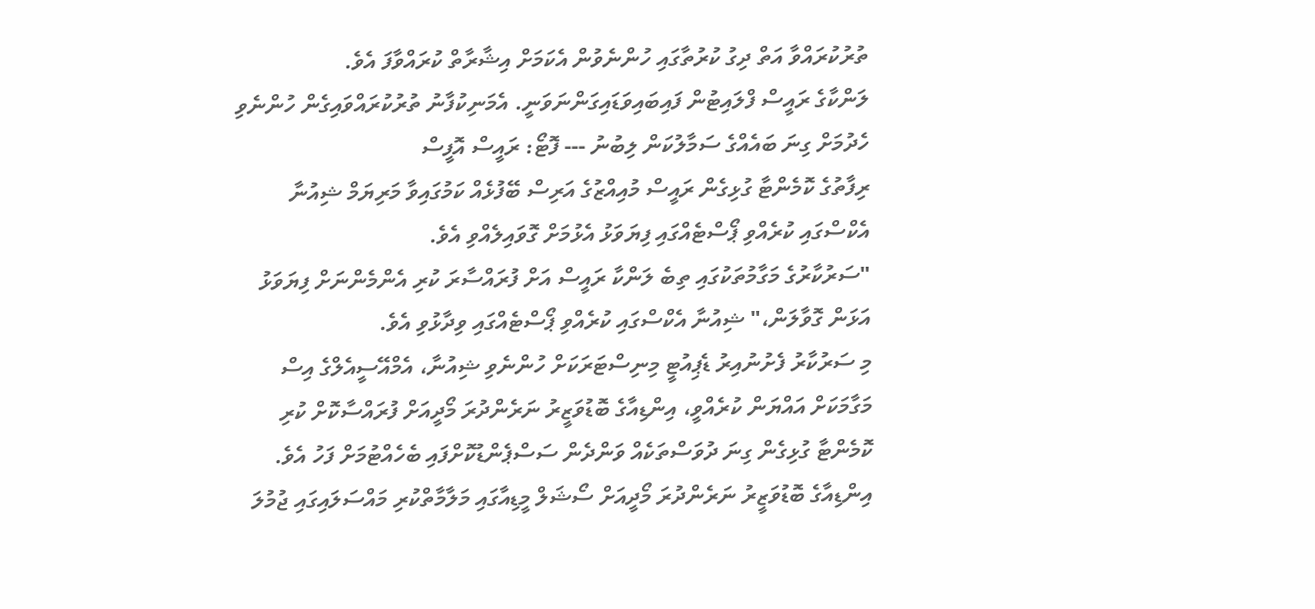ތުރުކުރައްވާ އަތް ދިގު ކުރުތާގައި ހުންނެވުން އެކަމަށް އިޝާރާތް ކުރައްވާފަ އެވެ.
ލަންކާގެ ރައީސް ފްލައިޓުން ފައިބައިވަޑައިގަންނަވަނީ. އެމަނިކުފާނު ތުރުކުރައްވައިގެން ހުންނެވި ހެދުމަށް ގިނަ ބައެއްގެ ސަމާލުކަން ލިބުނު --- ފޮޓޯ: ރައީސް އޮފީސް
ރިފާތުގެ ކޮމެންޓާ ގުޅިގެން ރައީސް މުއިއްޒުގެ އަރިސް ބޭފުޅެއް ކަމުގައިވާ މަރިޔަމް ޝިއުނާ އެކްސްގައި ކުރެއްވި ޕޯސްޓެއްގައި ފިޔަވަޅު އެޅުމަށް ގޮވައިލެއްވި އެވެ.
"ސަރުކާރުގެ މަގާމުތަކުގައި ތިބެ ލަންކާ ރައީސް އަށް ފުރައްސާރަ ކުރި އެންމެންނަށް ފިޔަވަޅު އަޅަން ގޮވާލަން،" ޝިއުނާ އެކްސްގައި ކުރެއްވި ޕޯސްޓެއްގައި ވިދާޅުވި އެވެ.
މި ސަރުކާރު ފެށުނުއިރު ޑެޕިއުޓީ މިނިސްޓަރަކަށް ހުންނެވި ޝިއުނާ، އެމްއޭސީއެލްގެ އިސް މަގާމަކަށް އައްޔަން ކުރެއްވީ، އިންޑިއާގެ ބޮޑުވަޒީރު ނަރެންދުރަ މޯދީއަށް ފުރައްސާކޮށް ކުރި ކޮމެންޓާ ގުޅިގެން ގިނަ ދުވަސްތަކެއް ވަންދެން ސަސްޕެންޑުކޮށްފައި ބެހެއްޓުމަށް ފަހު އެވެ.
އިންޑިއާގެ ބޮޑުވަޒީރު ނަރެންދުރަ މޯދީއަށް ސޯޝަލް މީޑިއާގައި މަލާމާތްކުރި މައްސަލައިގައި ޖުމުލަ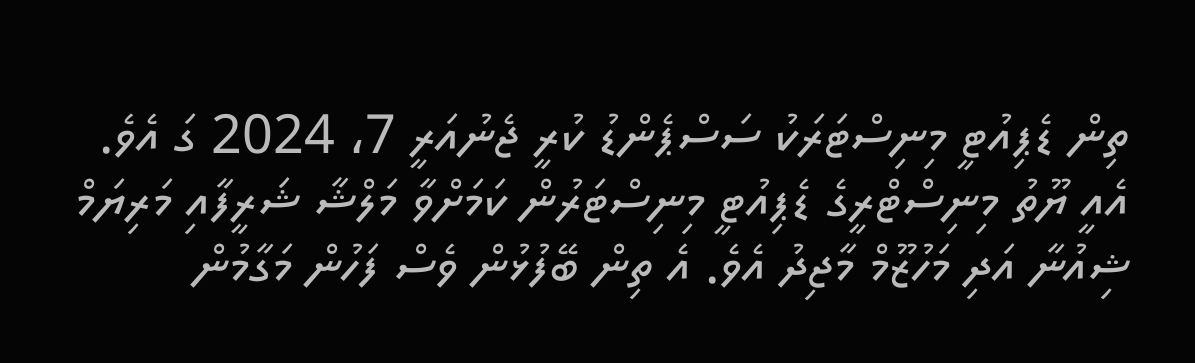ތިން ޑެޕިއުޓީ މިނިސްޓަރަކު ސަސްޕެންޑު ކުރީ ޖެނުއަރީ 7، 2024 ގަ އެވެ.
އެއީ ޔޫތު މިނިސްޓްރީގެ ޑެޕިއުޓީ މިނިސްޓަރުން ކަމަށްވާ މަލްޝާ ޝަރީފާއި މަރިޔަމް ޝިއުނާ އަދި މަހުޒޫމް މާޖިދު އެވެ. އެ ތިން ބޭފުޅުން ވެސް ފަހުން މަގާމުން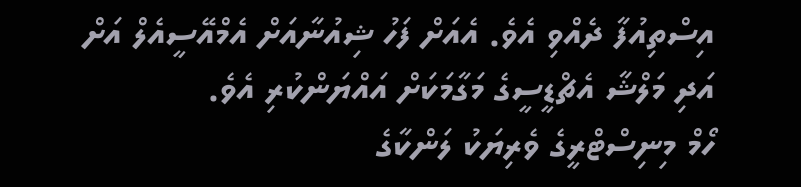އިސްތިއުފާ ދެއްވި އެވެ. އެއަށް ފަހު ޝިއުނާއަށް އެމްއޭސީއެލް އަށް އަދި މަލްޝާ އެޗްޑީސީގެ މަގާމަކަށް އައްޔަންކުރި އެވެ.
ހޯމް މިނިސްޓްރީގެ ވެރިޔަކު ލަންކާގެ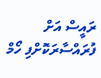ރައީސް އަށް ފުރައްސާރަކޮށްފި ހޯމް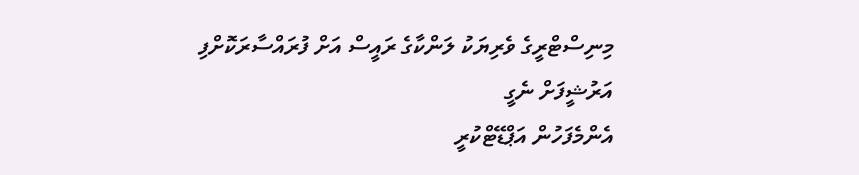މިނިސްޓްރީގެ ވެރިޔަކު ލަންކާގެ ރައީސް އަށް ފުރައްސާރަކޮށްފި
އަރުޝީފަށް ނެގީ
އެންމެފަހުން އަޕްޑޭޓްކުރީ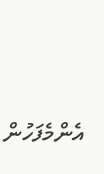އެންމެފަހުން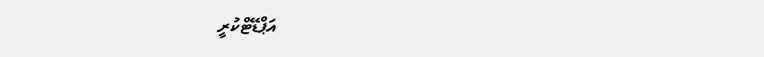އަޕްޑޭޓްކުރީ